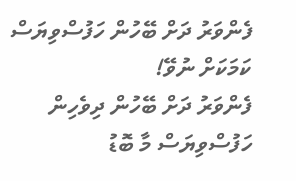ފެންވަރު ދަށް ބޭހުން ހަފުސްވިޔަސް ކަމަކަށް ނުވޭ!
ފެންވަރު ދަށް ބޭހުން ދިވެހިން ހަފުސްވިޔަސް މާ ބޮޑު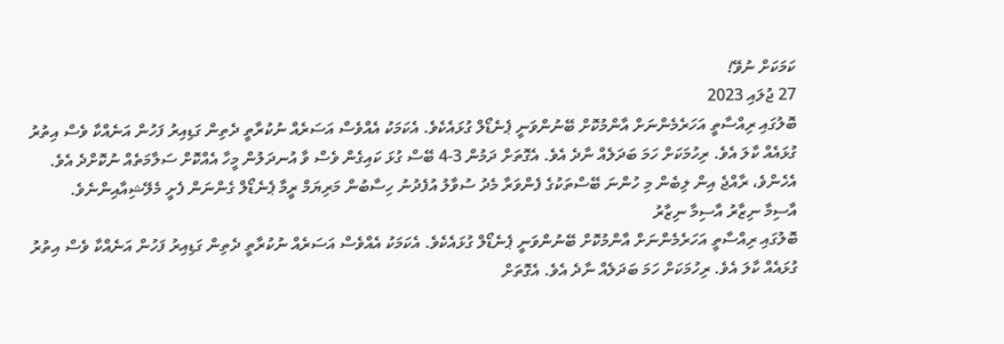ކަމަކަށް ނުވޭ!
27 ޖުލައި 2023
ބޮލުގައި ރިއްސާތީ އަހަރެމެންނަށް އާންމުކޮށް ބޭނުންވަނީ ޕެނެޑޯލް ގުޅައެކެވެ. އެކަމަކު އެއްވެސް އަސަރެއް ނުކުރާތީ ދެތިން ގަޑިއިރު ފަހުން އަނެއްކާ ވެސް އިތުރު ގުޅައެއް ކާލަ އެވެ. ރިހުމަކަށް ހަމަ ބަދަލެއް ނާދެ އެވެ. އެގޮތަށް ދަމުން 3-4 ބޭސް ގުޅަ ކައިގެން ވެސް ވާ އުނދަލުން މީހާ އެއްކޮށް ސަލާމަތެއް ނުކޮށްދެ އެވެ. އެހެންވެ، ރާއްޖެ އިން ލިބެން މި ހުންނަ ބޭސްތަކުގެ ފެންވަރާ މެދު ސުވާލު އުފެދުނު ހިސާބުން މަރިޔަމް ރީމާ ޕެނެޑޯލް ގެންނަން ފެށީ މެލޭޝިއާއިންނެވެ.
އާސިމާ ނިޒާރު އާސިމާ ނިޒާރު
ބޮލުގައި ރިއްސާތީ އަހަރެމެންނަށް އާންމުކޮށް ބޭނުންވަނީ ޕެނެޑޯލް ގުޅައެކެވެ. އެކަމަކު އެއްވެސް އަސަރެއް ނުކުރާތީ ދެތިން ގަޑިއިރު ފަހުން އަނެއްކާ ވެސް އިތުރު ގުޅައެއް ކާލަ އެވެ. ރިހުމަކަށް ހަމަ ބަދަލެއް ނާދެ އެވެ. އެގޮތަށް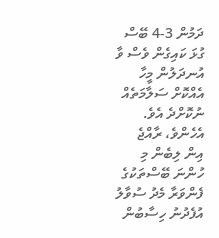ދަމުން 3-4 ބޭސް ގުޅަ ކައިގެން ވެސް ވާ އުނދަލުން މީހާ އެއްކޮށް ސަލާމަތެއް ނުކޮށްދެ އެވެ. އެހެންވެ، ރާއްޖެ އިން ލިބެން މި ހުންނަ ބޭސްތަކުގެ ފެންވަރާ މެދު ސުވާލު އުފެދުނު ހިސާބުން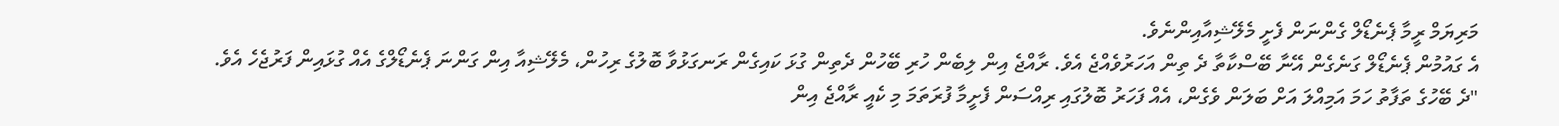މަރިޔަމް ރީމާ ޕެނެޑޯލް ގެންނަން ފެށީ މެލޭޝިއާއިންނެވެ.
އެ ގައުމުން ޕެނެޑޯލް ގަނެގެން އޭނާ ބޭސްކާތާ ދެ ތިން އަހަރުވެއްޖެ އެވެ. ރާއްޖެ އިން ލިބެން ހުރި ބޭހުން ދެތިން ގުޅަ ކައިގެން ރަނގަޅުވާ ބޮލުގެ ރިހުން، މެލޭޝިއާ އިން ގަންނަ ޕެނެޑޯލްގެ އެއް ގުޅައިން ފަރުޖެހެ އެވެ.
"ދެ ބޭހުގެ ތަފާތު ހަމަ އަމިއްލަ އަށް ބަލަން ވެގެން، އެއް ފަހަރު ބޮލުގައި ރިއްސަން ފެށީމާ ފުރަތަމަ މި ކެއީ ރާއްޖެ އިން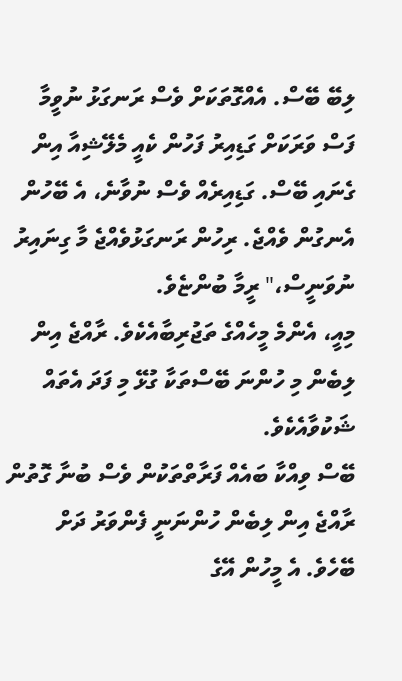ލިބޭ ބޭސް. އެއްގޮތަކަށް ވެސް ރަނގަޅު ނުވީމާ ފަސް ވަރަކަށް ގަޑިއިރު ފަހުން ކެއީ މެލޭޝިއާ އިން ގެނައި ބޭސް. ގަޑިއިރެއް ވެސް ނުވާނެ، އެ ބޭހުން އެނގުން ވެއްޖެ. ރިހުން ރަނގަޅުވެއްޖެ މާ ގިނައިރު ނުވަނީސް،" ރީމާ ބުންޏެވެ.
މިއީ، އެންމެ މީހެއްގެ ތަޖުރިބާއެކެވެ. ރާއްޖެ އިން ލިބެން މި ހުންނަ ބޭސްތަކާ ގުޅޭ މި ފަދަ އެތައް ޝަކުވާއެކެވެ.
ބޭސް ވިއްކާ ބައެއް ފަރާތްތަކުން ވެސް ބުނާ ގޮތުން ރާއްޖެ އިން ލިބެން ހުންނަނީ ފެންވަރު ދަށް ބޭހެވެ. އެ މީހުން އޭގެ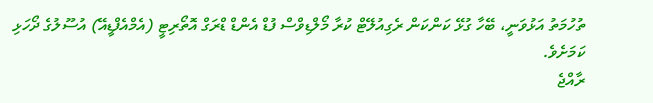ތުހުމަތު އަޅުވަނީ، ބޭހާ ގުޅޭ ކަންކަން ރެގިއުލޭޓް ކުރާ މޯލްޑިވްސް ފުޑް އެންޑް ޑްރަގް އޮތޯރިޓީ (އެމްއެފްޑީއޭ) އުސޫލުގެ ދޯހަޅި ކަމަށެވެ.
ރާއްޖެ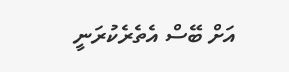އަށް ބޭސް އެތެރެކުރަނީ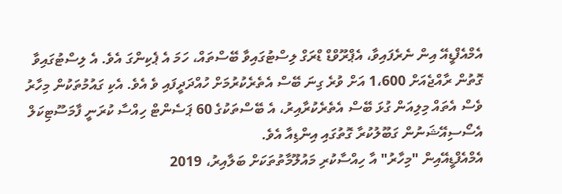އެމްއެފްޑީއޭ އިން ނެރެފައިވާ، އެޕްރޫވްޑް ޑްރަގް ލިސްޓުގައިވާ ބޭސްތައް، ހަމަ އެ ޕެކިންގަ އެވެ. އެ ލިސްޓުގައިވާ ގޮތުން ރާއްޖެއަށް 1،600 އަށް ވުރެ ގިނަ ބޭސް އެތެރެކުރުމަށް ހުއްދަދީފައި ވެ އެވެ. އެކި ގައުމުތަކުން މިހާރު ވެސް އެތައް މިލިއަން ގުޅަ ބޭސް އެތެރެކުރާއިރު، އެ ބޭސްތަކުގެ 60 ޕަސެންޓް ހިއްސާ ކުރަނީ ފާމަސޫޓިކަލް އެސޯސިއޭޝަނުން ގަބޫލުކުރާ ގޮތުގައި އިންޑިއާ އެވެ.
އެމްއެފްޑީއޭއިން "މިހާރު" އާ ހިއްސާކުރި މައުލޫމާތުތަކަށް ބަލާއިރު، 2019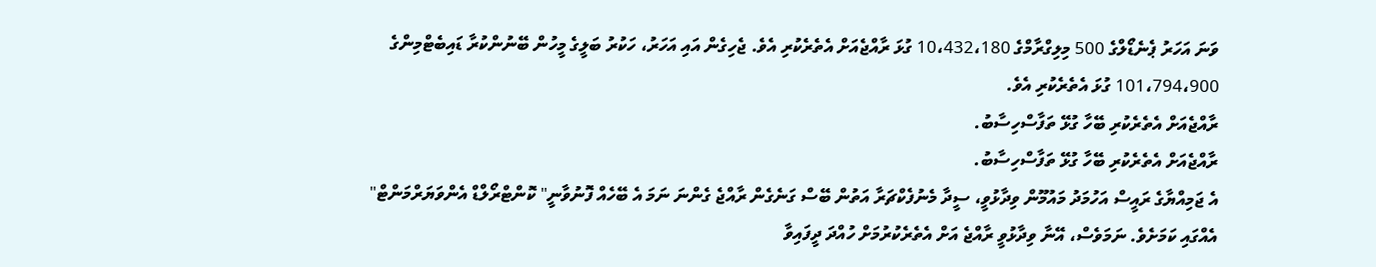ވަނަ އަހަރު ޕެނެޑޯލްގެ 500 މިލިގްރާމްގެ 10،432،180 ގުޅަ ރާއްޖެއަށް އެތެރެކުރި އެވެ. ޖެހިގެން އައި އަހަރު، ހަކުރު ބަލީގެ މީހުން ބޭނުންކުރާ ޑައިބެޓްމިންގެ 101،794،900 ގުޅަ އެތެރެކުރި އެވެ.
ރާއްޖެއަށް އެތެރެކުރި ބޭހާ ގުޅޭ ތަފާސްހިސާބު.
ރާއްޖެއަށް އެތެރެކުރި ބޭހާ ގުޅޭ ތަފާސްހިސާބު.
އެ ޖަމިއްޔާގެ ރައީސް އަހުމަދު މައުމޫން ވިދާޅުވީ، ސީދާ މެނުފެކްޗަރާ އަތުން ބޭސް ގަނެގެން ރާއްޖެ ގެންނަ ނަމަ އެ ބޭހެއް ފޮނުވާނީ" ކޮންޓްރޯލްޑް އެންވަޔަރްމަންޓް" އެއްގައި ކަމަށެވެ. ނަމަވެސް، އޭނާ ވިދާޅުވީ ރާއްޖެ އަށް އެތެރެކުރުމަށް ހުއްދަ ދީފައިވާ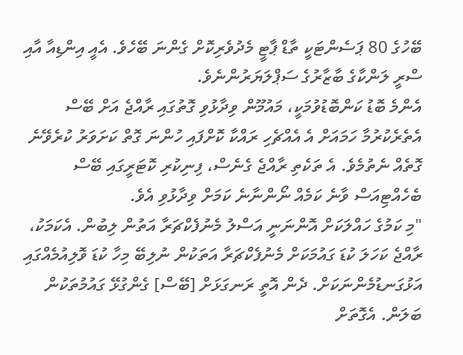ބޭހުގެ 80 ޕަސެންޓަކީ ތާޑް ޕާޓީ މެދުވެރިކޮށް ގެންނަ ބޭހެވެ. އެއީ އިންޑިއާ އާއި ސްރީ ލަންކާގެ ބާޒާރުގެ ސަޕްލަޔަރުންނެވެ.
އެންމެ ބޮޑު ކަންބޮޑުވުމަކީ، މައުމޫން ވިދާޅުވި ގޮތުގައި ރާއްޖެ އަށް ބޭސް އެތެރެކުރުމާ ހަމައަށް އެ އެއްޗެހި ރައްކާ ކޮށްފައި ހުންނަ ގޮތް ކަށަވަރު ކުރެވޭނެ ގޮތެއް ނެތުމެވެ. އެ ތަކެތި ރާއްޖެ ގެނެސް، ފިނިކުރި ކޮޓަރީގައި ބޭސް ބެހެއްޓިއަސް ވާނެ ކަމެއް ނޯންނާނެ ކަމަށް ވިދާޅުވި އެވެ.
"މި ކަމުގެ ހައްލަކަށް އޮންނަނީ އަސްލު މެނުފެކްޗަރާ އަތުން ލިބުން. އެކަމަކު، ރާއްޖެ ކަހަލަ ކުޑަ ގައުމަކަށް މެނުފެކްޗަރާ އަތަކުން ނުލިބޭ މިހާ ކުޑަ ވޮލިއުމެއްގައި އަޅުގަނޑުމެންނަކަށް. ދެން އޮތީ ރަނގަޅަށް [ބޭސް] ގެންގުޅޭ ގައުމުތަކުން ބަލަން. އެގޮތަށް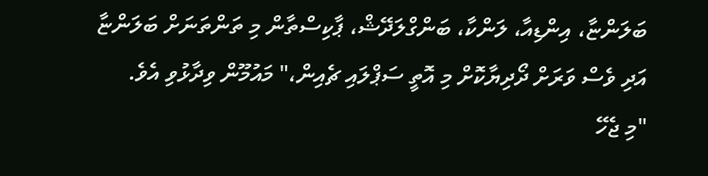ބަލަންޏާ، އިންޑިއާ، ލަންކާ، ބަންގްލަދޭޝް، ޕާކިސްތާން މި ތަންތަނަށް ބަލަންޏާ އަދި ވެސް ވަރަށް ދޯދިޔާކޮށް މި އޮތީ ސަޕްލައި ޗެއިން،" މައުމޫން ވިދާޅުވި އެވެ.
"މި ޖެހޭ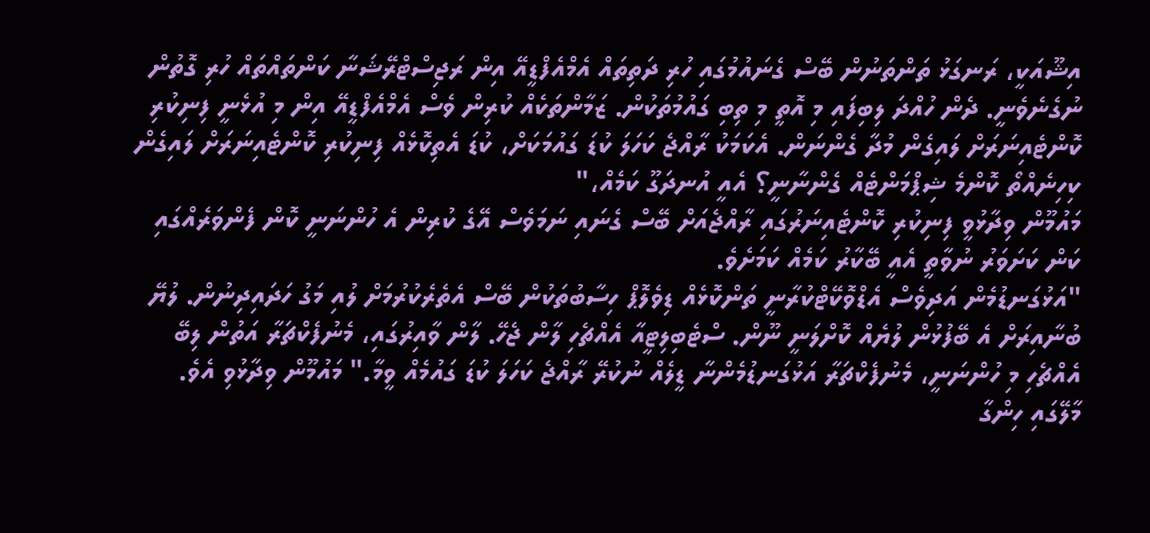އިޝޫއަކީ، ރަނގަޅު ތަންތަނުން ބޭސް ގެނައުމުގައި ހުރި ދަތިތައް އެމްއެފްޑީއޭ އިން ރަޖިސްޓްރޭޝަނާ ކަންތައްތައް ހުރި ގޮތުން ނުގެނެވެނީ. ދެން ހުއްދަ ލިބިފައި މި އޮތީ މި ތިބި ގައުމުތަކުން. ޒަމާންތަކެއް ކުރިން ވެސް އެމްއެފްޑީއޭ އިން މި އުޅެނީ ފިނިކުރި ކޮންޓެއިނަރަށް ލައިގެން މުދާ ގެންނަން. އެކަމަކު ރާއްޖެ ކަހަލަ ކުޑަ ގައުމަކަށް، ކުޑަ އެތިކޮޅެއް ފިނިކުރި ކޮންޓެއިނަރަށް ލައިގެން ކިހިނެއްތޯ ކޮންމެ ޝިޕްމަންޓެއް ގެންނާނީ؟ އެއީ އުނދަގޫ ކަމެއް،"
މައުމޫން ވިދާޅުވީ ފިނިކުރި ކޮންޓެއިނަރުގައި ރާއްޖެއަށް ބޭސް ގެނައި ނަމަވެސް އޭގެ ކުރިން އެ ހުންނަނީ ކޮން ފެންވަރެއްގައި ކަން ކަށަވަރު ނުވާތީ އެއީ ބޭކާރު ކަމެއް ކަމަށެވެ.
"އަޅުގަނޑުމެން އަދިވެސް އެޑްވޮކޭޓްކުރާނީ ތަންކޮޅެއް ޑިވެލޮޕް ހިސާބުތަކުން ބޭސް އެތެރެކުރުމަށް ލުއި މަގު ހަދައިދިނުން. ލުޔޭ ބުނާއިރަށް އެ ބޭފުޅުން ލުޔެއް ކޮށްލަނީ ނޫން. ސްޓެބިލިޓީއާ އެއްޗެހި ލާން ޖެހޭ. ލާން ވާއިރުގައި، މެނުފެކްޗަރާ އަތުން ލިބޭ އެއްޗެހި މި ހުންނަނީ، މެނުފެކްޗަރާ އަޅުގަނޑުމެންނާ ޑީލެއް ނުކުރޭ ރާއްޖެ ކަހަލަ ކުޑަ ގައުމެއް ވީމާ." މައުމޫން ވިދާޅުވި އެވެ.
މާލޭގައި ހިންގާ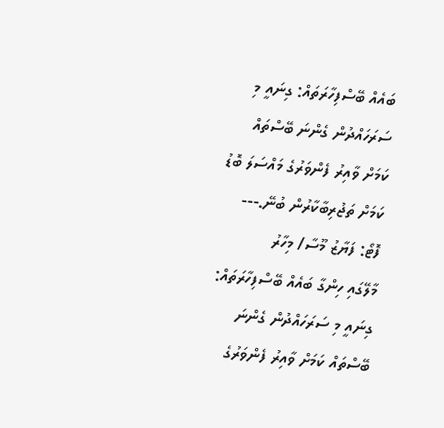ބައެއް ބޭސްފިހާރަތައް: ގިނައީ މި ސަރަހައްދުން ގެންނަ ބޭސްތައް ކަމަށް ވާއިރު ފެންވަރުގެ މައްސަލަ ބޮޑު ކަމަށް ތަޖުރިބާކާރުން ބުނޭ.--- ފޮޓޯ: ފަޔާޒު މޫސާ/ މިހާރު
މާލޭގައި ހިންގާ ބައެއް ބޭސްފިހާރަތައް: ގިނައީ މި ސަރަހައްދުން ގެންނަ ބޭސްތައް ކަމަށް ވާއިރު ފެންވަރުގެ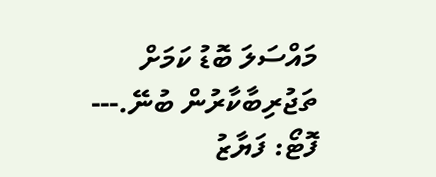މައްސަލަ ބޮޑު ކަމަށް ތަޖުރިބާކާރުން ބުނޭ.--- ފޮޓޯ: ފަޔާޒު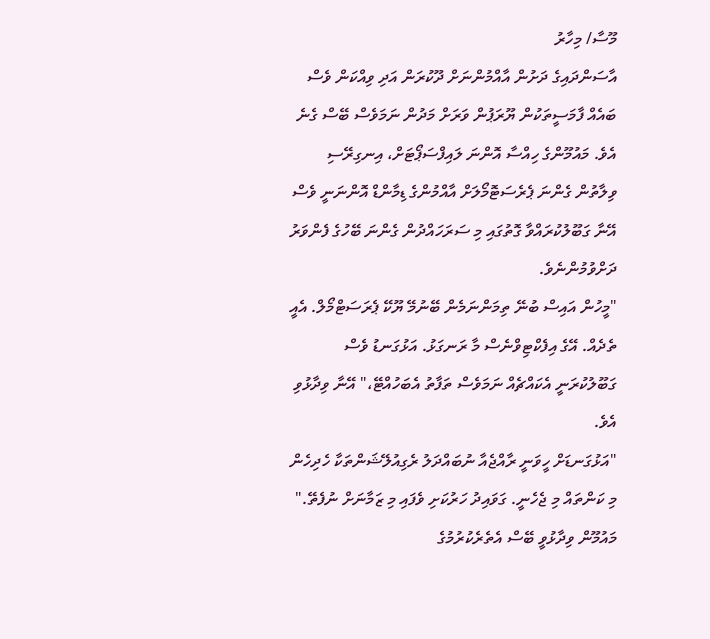މޫސާ/ މިހާރު
އާސަންދައިގެ ދަށުން އާއްމުންނަށް ދޫކުރަން އަދި ވިއްކަން ވެސް ބައެއް ފާމަސީތަކުން ޔޫރަޕުން ވަރަށް މަދުން ނަމަވެސް ބޭސް ގެނެ އެވެ. މައުމޫންގެ ހިއްސާ އޮންނަ ލައިފްސަޕޯޓަށް، އިނގިރޭސި ވިލާތުން ގެންނަ ޕެރެސަޓޮމޯލަށް އާއްމުންގެ ޑިމާންޑް އޮންނަނީ ވެސް އޭނާ ގަބޫލުކުރައްވާ ގޮތުގައި މި ސަރަހައްދުން ގެންނަ ބޭހުގެ ފެންވަރު ދަށްވުމުންނެވެ.
"މީހުން އައިސް ބުނޭ ތިމަންނަމެން ބޭނުމޭ ޔޫކޭ ޕެރަސަޓްމޯލް. އެއީ ތެދެއް. އޭގެ އިފެކްޓިވްނެސް މާ ރަނގަޅު. އަޅުގަނޑު ވެސް ގަބޫލުކުރަނީ އެކައްޗެއް ނަމަވެސް ތަފާތު އެބަހުއްޓޭ،" އޭނާ ވިދާޅުވި އެވެ.
"އަޅުގަނޑަށް ހީވަނީ ރާއްޖެއާ ނުބައްދަލު ރެގިއުލޭޝަންތަކާ ހެދިހެން މި ކަންތައް މި ޖެހެނީ. ގަވައިދު ހަރުކަށި ވެފައި މި ޒަމާނަށް ނުފެތޭ."
މައުމޫން ވިދާޅުވީ ބޭސް އެތެރެކުރުމުގެ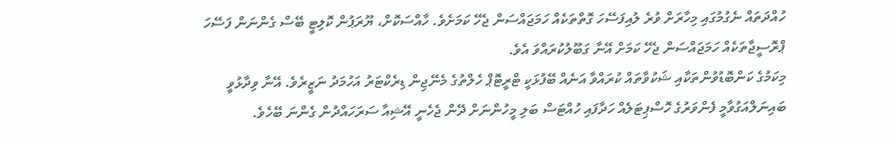ހުއްދަތައް ނެގުމުގައި މިހާރަށް ވުރެ ލުއިފަސޭހަ ގޮތްތަކެއް ހަމަޖައްސަން ޖެހޭ ކަމަށެވެ. ހާއްސަކޮށް، ޔޫރަޕުން ކޮލިޓީ ބޭސް ގެންނަން ފަސޭހަ ޕްރޮސީޖާތަކެއް ހަމަޖައްސަން ޖެހޭ ކަމަށް އޭނާ ގަބޫލުކުރައްވަ އެވެ.
މިކަމުގެ ކަންބޮޑުވުންތަކާއި ޝަކުވާތައް ކުރައްވާ އަނެއް ބޭފުޅަކީ ޓްރީޓޮޕް ހެލްތުގެ މެނޭޖިން ޑިރެކްޓަރު އަހުމަދު ނަޒީރެވެ. އޭނާ ވިދާޅުވީ ބައިނަލްއަގުވާމީ ފެންވަރުގެ ހޮސްޕިޓަލެއް ހަދާފައި ހުއްޓަސް ބަލި މީހުންނަށް ދޭން ޖެހެނީ އޭޝިއާ ސަރަހައްދުން ގެންނަ ބޭހެވެ.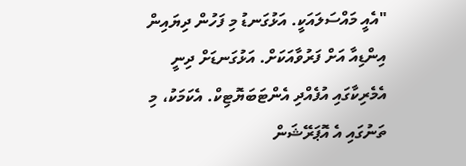"އެއީ މައްސަލައަކީ. އަޅުގަނޑު މި ފަހުން ދިޔައިން އިންޑިއާ އަށް ފަރުވާއަކަށް. އަޅުގަނޑަށް ދިނީ އެމެރިކާގައި އުފެއްދި އެންޓަބަޔޮޓިކް. އެކަމަކު، މި ތަނުގައި އެ އޮޕަރޭޝަން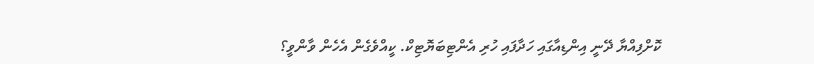ކޮށްފިއްޔާ ދޭނީ އިންޑިއާގައި ހަދާފައި ހުރި އެންޓިބަޔޮޓިކް. ކީއްވެގެން އެހެން ވާންވީ؟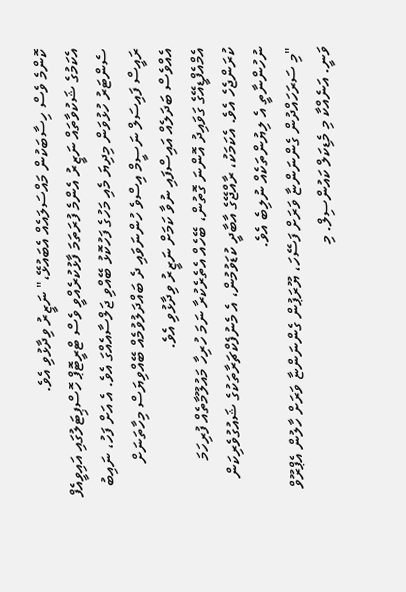ކޮންމެ ވެސް ހިސާބަކުން މައްސަލައެއް އެބައުޅޭ،" ނަޒީރު ވިދާޅުވި އެވެ.
އެކަމުގެ ޝަކުވާތައް ނަޒީރު އެންމެ ފުރަތަމަ ފާޅުކުރެއްވީ ވެސް ޓްރީޓޮޕް ހޮސްޕިޓަލުގައި އައިވީއެފް ސެންޓަރު ހުޅުވަން މިދިޔަ މެއި މަހުގެ ފަހުކޮޅު ބޭއްވި ޖަލްސާއެއްގަ އެވެ. އެ އަށް ފަހު، ނައިބު ރައީސް ފައިސަލް ނަސީމް އިސްވެ ހުންނަވައި ދެ ބައްދަލުވުމެއް ބޭއްވިޔަސް މިހާތަނަށް އެއްވެސް ބަދަލެއް އައިސްފައި ނުވާ ކަމަށް ނަޒީރު ވިދާޅުވި އެވެ.
އެމްއެފްޑީއޭގެ ގަވައިދު އޮންނަ ގޮތުން، ބޭހެއް އެތެރެކުރާ ނަމަ ހުރިހާ މައުލޫމާތެއް ފުރިހަމަ ކުރަންޖެހެ އެވެ. އެކަމަކު، ރާއްޖޭގެ އާބާދީ ކުޑަވުމުން، އެ މެނުފެކްޗަރާތަކުގެ ޝައުގުވެރިކަން ނުހުންނާތީ އެ ލިޔުންތަކެއް ނުލިބެ އެވެ.
"މި ސަރަހައްދުން ގެންނަންޏާ ވަރަށް ފަސޭހަ، ޔޫރަޕުން ގެންނަންޏާ ވަރަށް ހާލުން އެޕްރޫވް ވަނީ. އަނެއްކާ މި މެޑިކަލް ކައުންސިލް. މި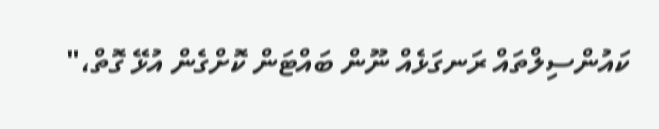ކައުންސިލްތައް ރަނގަޅެއް ނޫން ބައްޓަން ކޮށްގެން އުޅޭ ގޮތް،"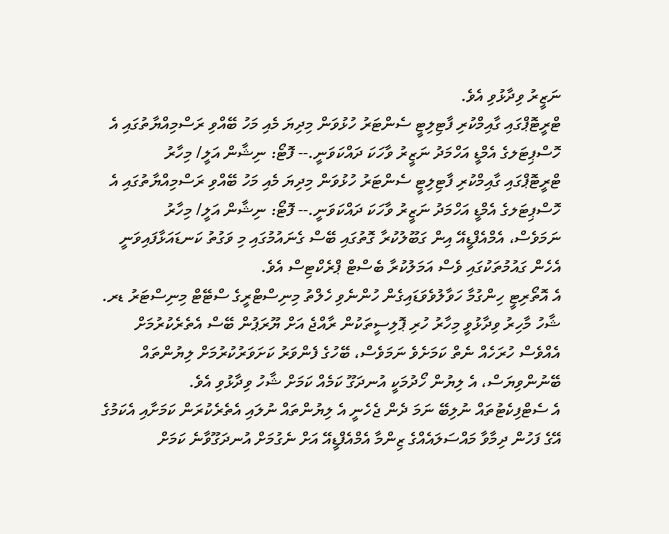ނަޒީރު ވިދާޅުވި އެވެ.
ޓްރީޓޮޕްގައި ގާއިމްކުރި ފާޓިލިޓީ ސެންޓަރު ހުޅުވަން މިދިޔަ މެއި މަހު ބޭއްވި ރަސްމިއްޔާތުގައި އެ ހޮސްޕިޓަލގެ އެމްޑީ އަހްމަދު ނަޒީރު ވާހަކަ ދައްކަވަނީ.-- ފޮޓޯ: ނިޝާން އަލީ/ މިހާރު
ޓްރީޓޮޕްގައި ގާއިމްކުރި ފާޓިލިޓީ ސެންޓަރު ހުޅުވަން މިދިޔަ މެއި މަހު ބޭއްވި ރަސްމިއްޔާތުގައި އެ ހޮސްޕިޓަލގެ އެމްޑީ އަހްމަދު ނަޒީރު ވާހަކަ ދައްކަވަނީ.-- ފޮޓޯ: ނިޝާން އަލީ/ މިހާރު
ނަމަވެސް، އެމްއެފްޑީއޭ އިން ގަބޫލުކުރާ ގޮތުގައި ބޭސް ގެނައުމުގައި މި ވަގުތު ކަނޑައަޅާފައިވަނީ އެހެން ގައުމުތަކުގައި ވެސް އަމަލުކުރާ ބެސްޓް ޕްރެކްޓިސް އެވެ.
އެ އޮތޯރިޓީ ހިންގުމާ ހަވާލުވެވަޑައިގެން ހުންނެވި ހެލްތު މިނިސްޓްރީގެ ސްޓޭޓް މިނިސްޓަރު ޑރ. ޝާހު މާހިރު ވިދާޅުވީ މިހާރު ހުރި ޕޮލިސީތަކުން ރާއްޖެ އަށް ޔޫރަޕުން ބޭސް އެތެރެކުރުމަށް އެއްވެސް ހުރަހެއް ނެތް ކަމަށެވެ ނަމަވެސް، ބޭހުގެ ފެންވަރު ކަށަވަރުކުރުމަށް ލިޔުންތައް ބޭނުންވިޔަސް، އެ ލިޔުން ހޯދުމަކީ އުނދަގޫ ކަމެއް ކަމަށް ޝާހު ވިދާޅުވި އެވެ.
އެ ސެޓްފިކެޓުތައް ނުލިބޭ ނަމަ ދެން ޖެހެނީ އެ ލިޔުންތައް ނުލައި އެތެރެކުރަން ކަމަށާއި އެކަމުގެ އޭގެ ފަހުން ދިމާވާ މައްސަލައެއްގެ ޒިންމާ އެމްއެފްޑީއޭ އަށް ނެގުމަށް އުނދަގޫވާނެ ކަމަށް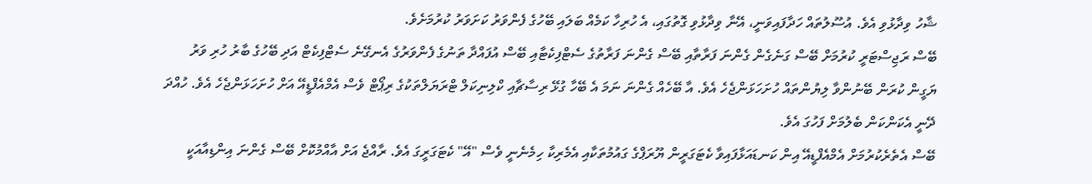ޝާހު ވިދާޅުވި އެވެ. އުސޫލުތައް ހަދާފައިވަނީ، އޭނާ ވިދާޅުވި ގޮތުގައި، އެ ހުރިހާ ކަމެއް ބަލައި ބޭހުގެ ފެންވަރު ކަށަވަރު ކުރުމަށެވެ.
ބޭސް ރަޖިސްޓަރީ ކުރުމަށް ބޭސް ގަނެގެން ގެންނަ ފަރާތާއި ބޭސް ގެންނަ ފަރާތުގެ ސެޓްފިކެޓާއި ބޭސް އުފައްދާ ތަނުގެ ފެންވަރުގެ އެނގޭނެ ސެޓްފިކެޓް އަދި ބޭހުގެ ބާރު ހުރި ވަރު ޔަގީން ކުރަން ބޭނުންވާ ލިޔުންތައް ހުށަހަޅަންޖެހެ އެވެ. އާ ބޭހެއް ގެންނަ ނަމަ އެ ބޭހާ ގުޅޭ ރިސާޗާއި ކްލިނިކަލް ޓްރަޔަލްތަކުގެ ރިޕޯޓް ވެސް އެމްއެފްޑީއޭ އަށް ހުށަހަޅަންޖެހެ އެވެ. ހުއްދަ ދޭނީ އެކަންކަން ބެލުމަށް ފަހުގަ އެވެ.
ބޭސް އެތެރެކުރުމަށް އެމްއެފްޑީއޭ އިން ކަނޑައަޅާފައިވާ ކެޓަގަރީން ޔޫރަޕްގެ ގައުމުތަކާއި އެމެރިކާ ހިމެނެނީ ވެސް "އޭ" ކެޓަގަރީގަ އެވެ. ރާއްޖެ އަށް އާއްމުކޮށް ބޭސް ގެންނަ އިންޑިއާއަކީ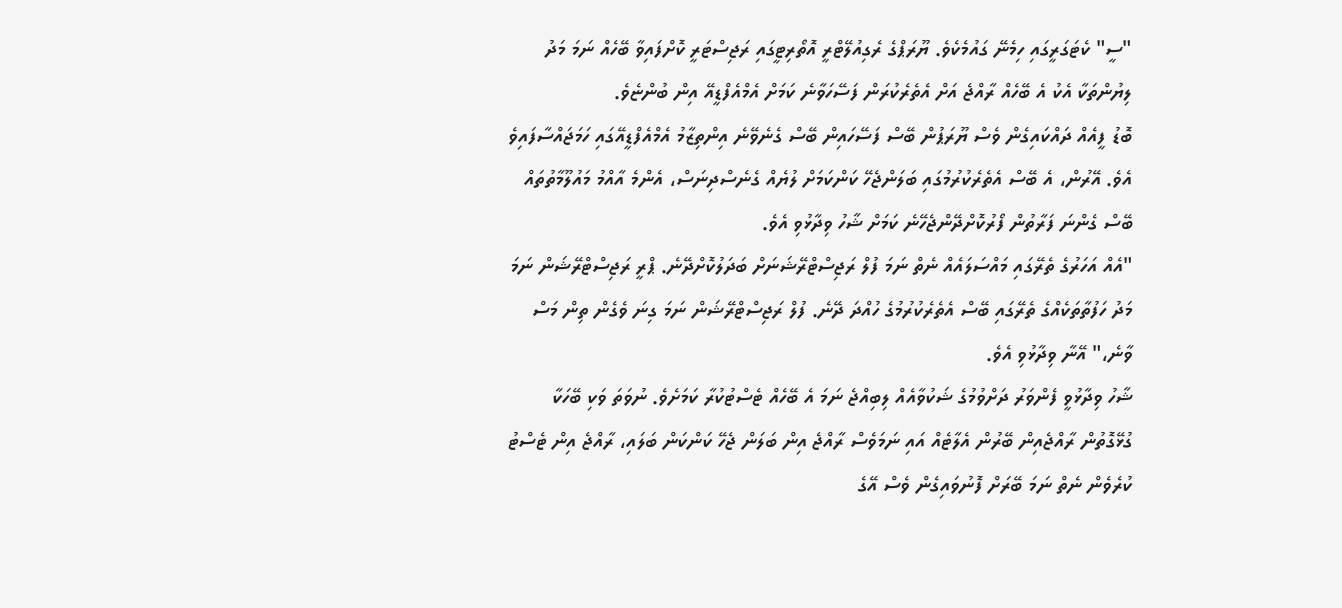"ސީ" ކެޓަގަރީގައި ހިމެނޭ ގައުމެކެވެ. ޔޫރަޕްގެ ރެގިއުލޭޓްރީ އޮތޯރިޓީގައި ރަޖިސްޓަރީ ކޮށްފައިވާ ބޭހެއް ނަމަ މަދު ލިޔުންތަކާ އެކު އެ ބޭހެއް ރާއްޖެ އަށް އެތެރެކުރަން ފަސޭހަވާނެ ކަމަށް އެމްއެފްޑީއޭ އިން ބުންޏެވެ.
ބޮޑު ފީއެއް ދައްކައިގެން ވެސް ޔޫރަޕުން ބޭސް ފަސޭހައިން ބޭސް ގެނެވޭނެ އިންތިޒާމު އެމްއެފްޑީއޭގައި ހަމަޖައްސާފައިވެ އެވެ. އޭރުން، އެ ބޭސް އެތެރެކުރުމުގައި ބަލަންޖެހޭ ކަންކަމަށް ލުޔެއް ގެނެސްދިނަސް، އެންމެ އާއްމު މައުލޫމާތުތައް ބޭސް ގެންނަ ފަރާތުން ފޯރުކޮށްދޭންޖެހޭނެ ކަމަށް ޝާހު ވިދާޅުވި އެވެ.
"އެއް އަހަރުގެ ތެރޭގައި މައްސަލައެއް ނެތް ނަމަ ފުލް ރަޖިސްޓްރޭޝަނަށް ބަދަލުކޮށްދޭނެ. ޕްރީ ރަޖިސްޓްރޭޝަން ނަމަ މަދު ހަފުތާތަކެއްގެ ތެރޭގައި ބޭސް އެތެރެކުރުމުގެ ހުއްދަ ދޭނެ. ފުލް ރަޖިސްޓްރޭޝަން ނަމަ ގިނަ ވެގެން ތިން މަސް ވާނެ،" އޭނާ ވިދާޅުވި އެވެ.
ޝާހު ވިދާޅުވީ ފެންވަރު ދަށްވުމުގެ ޝަކުވާއެއް ލިބިއްޖެ ނަމަ އެ ބޭހެއް ޓެސްޓުކުރާ ކަމަށެވެ. ނުވަތަ ވަކި ބޭހަކާ ގުޅޭގޮތުން ރާއްޖެއިން ބޭރުން އެލާޓެއް އައި ނަމަވެސް ރާއްޖެ އިން ބަލަން ޖެހޭ ކަންކަން ބަލައި، ރާއްޖެ އިން ޓެސްޓު ކުރެވެން ނެތް ނަމަ ބޭރަށް ފޮނުވައިގެން ވެސް އޭގެ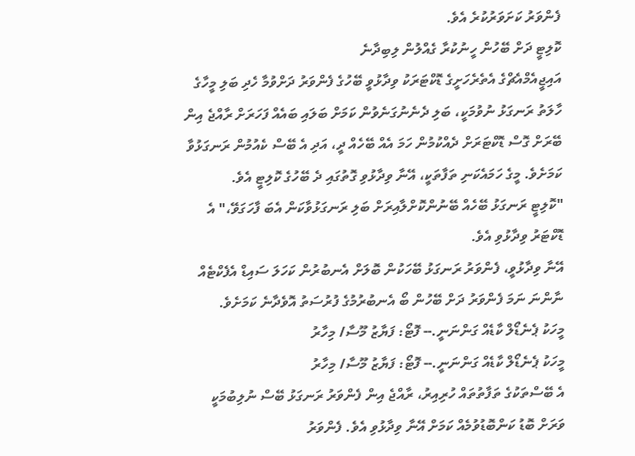ފެންވަރު ކަށަވަރުކުރެ އެވެ.
ކޮލިޓީ ދަށް ބޭހުން ހީނުކުރާ ގެއްލުން ލިބިދާނެ
އައިޖީއެމްއެޗްގެ އެތެރެހަށީގެ ޑޮކްޓަރަކު ވިދާޅުވީ ބޭހުގެ ފެންވަރު ދަށްވުމާ ހެދި ބަލި މީހާގެ ހާލަތު ރަނގަޅު ނުވުމަކީ، ބަލި ދެނެނުގަނެވުން ކަމަށް ބަލައި ބައެއް ފަހަރަށް ރާއްޖެ އިން ބޭރަށް ގޮސް ޑޮކްޓަރަށް ދެއްކުމުން ހަމަ އެއް ބޭހެއް ދީ، އަދި އެ ބޭސް ކެއުމުން ރަނގަޅުވާ ކަމަށެވެ. މީގެ ހަމައެކަނި ތަފާތަކީ، އޭނާ ވިދާޅުވި ގޮތުގައި ދެ ބޭހުގެ ކޮލިޓީ އެވެ.
"ކޮލިޓީ ރަނގަޅު ބޭހެއް ބޭނުންކޮށްލާއިރަށް ބަލި ރަނގަޅުވާކަން އެބަ ފާހަގަވޭ،" އެ ޑޮކްޓަރު ވިދާޅުވި އެވެ.
އޭނާ ވިދާޅުވީ، ފެންވަރު ރަނގަޅު ބޭހަކުން ބޮލަށް އެނބުރުން ކަހަލަ ސައިޑް އެފެކްޓެއް ނާންނަ ނަމަ ފެންވަރު ދަށް ބޭހުން ބޯ އެނބުރުމުގެ ފުރުސަތު އޮވެދާނެ ކަމަށެވެ.
މީހަކު ޕެނެޑޯލް ކާޑެއް ގަންނަނީ.-- ފޮޓޯ: ފަޔާޒު މޫސާ/ މިހާރު
މީހަކު ޕެނެޑޯލް ކާޑެއް ގަންނަނީ.-- ފޮޓޯ: ފަޔާޒު މޫސާ/ މިހާރު
އެ ބޭސްތަކުގެ ތަފާތުތައް ހުރިއިރު، ރާއްޖެ އިން ފެންވަރު ރަނގަޅު ބޭސް ނުލިބުމަކީ ވަރަށް ބޮޑު ކަންބޮޑުވުމެއް ކަމަށް އޭނާ ވިދާޅުވި އެވެ. ފެންވަރު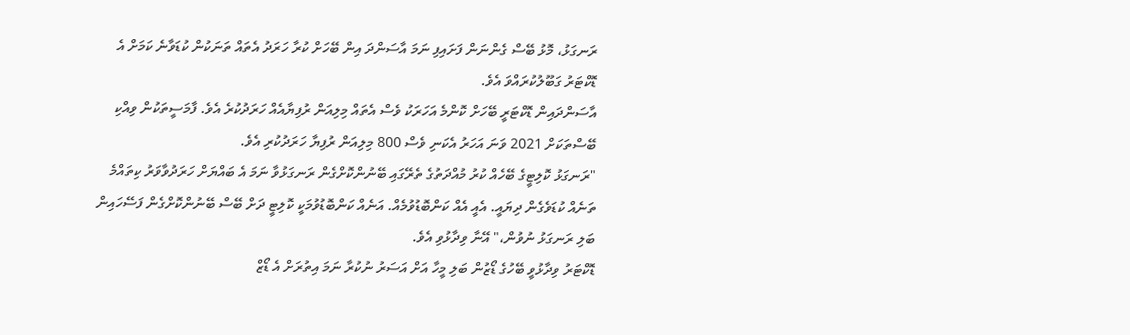ރަނގަޅު، މޮޅު ބޭސް ގެންނަން ފަށައިފި ނަމަ އާސަންދަ އިން ބޭހަށް ކުރާ ހަރަދު އެތައް ތަނަކުން ކުޑަވާނެ ކަމަށް އެ ޑޮކްޓަރު ގަބޫލުކުރައްވަ އެވެ.
އާސަންދައިން ޑޮކްޓަރީ ބޭހަށް ކޮންމެ އަހަރަކު ވެސް އެތައް މިލިއަން ރުފިޔާއެއް ހަރަދުކުރެ އެވެ. ފާމަސީތަކުން ވިއްކި ބޭސްތަކަށް 2021 ވަނަ އަހަރު އެކަނި ވެސް 800 މިލިއަން ރުފިޔާ ހަރަދުކުރި އެވެ.
"ރަނގަޅު ކޮލިޓީގެ ބޭހެއް ކުރު މުއްދަތުގެ ތެރޭގައި ބޭނުންކޮށްގެން ރަނގަޅުވާ ނަމަ އެ ބައްޔަށް ހަރަދުވާވަރު ކިތައްމެ ތަނެއް ކުޑަވެގެން ދިޔައީ. އެއީ އެއް ކަންބޮޑުވުމެއް. އަނެއް ކަންބޮޑުވުމަކީ ކޮލިޓީ ދަށް ބޭސް ބޭނުންކޮށްގެން ފަސޭހައިން ބަލި ރަނގަޅު ނުވުން،" އޭނާ ވިދާޅުވި އެވެ.
ޑޮކްޓަރު ވިދާޅުވީ ބޭހުގެ ޑޯޒުން ބަލި މީހާ އަށް އަސަރު ނުކުރާ ނަމަ އިތުރަށް އެ ޑޯޒް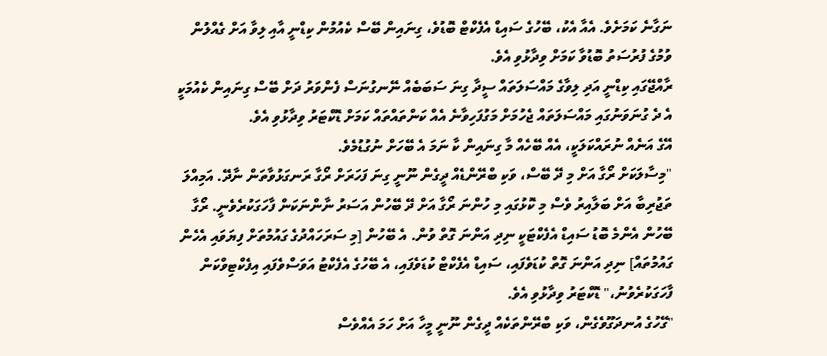ނަގާނެ ކަމަށެވެ. އެއާ އެކު، ބޭހުގެ ސައިޑް އެފެކްޓް ބޮޑުވެ، ގިނައިން ބޭސް ކެއުމުން ކިޑްނީ އާއި ލިވާ އަށް ގެއްލުން ވުމުގެ ފުރުސަތު ބޮޑުވާ ކަމަށް ވިދާޅުވި އެވެ.
ރާއްޖޭގައި ކިޑްނީ އަދި ލިވާގެ މައްސަލަތައް ސީދާ ގިނަ ސަބަބެއް ނޭނގުނަސް ފެންވަރު ދަށް ބޭސް ގިނައިން ކެއުމަކީ އެ ދެ ގުނަވަނުގައި މައްސަލަތައް ޖެހުމަށް މަގުފަހިވާނެ އެއް ކަންތައްތައް ކަމަށް ޑޮކްޓަރު ވިދާޅުވި އެވެ.
އޭގެ އަނެއް ނުރައްކަލަކީ، އެއް ބޭހެއް މާ ގިނައިން ކާ ނަމަ އެ ބޭހަށް ނުގުޑުމެވެ.
"މިސާލަކަށް ރޯގާ އަށް މި ދޭ ބޭސް، ވަކި ބްރޭންޑެއް ދީގެން ނޫނީ ގިނަ ފަހަރަށް ރޯގާ ރަނގަޅުވާތަން ނާދޭ. އަމިއްލަ ތަޖުރިބާ އަށް ބަލާއިރު ވެސް މި ކޮޅުގައި މި ހުންނަ ރޯގާ އަށް ދޭ ބޭހުން އަސަރު ނާންނަކަން ފާހަގަކުރެވެނީ. ރޯގާ ބޭހުން އެންމެ ބޮޑު ސައިޑް އެފެކްޓަކީ ނިދި އަންނަ ގޮތް ވުން. އެ ބޭހުން [މި ސަރަހައްދުގެ ގައުމުތަށް ފިޔަވައި އެހެން ގައުމުތައް] ނިދި އަންނަ ގޮތް ކުޑަވެފައި، ސައިޑް އެފެކްޓް ކުޑަވެފައި، އެ ބޭހުގެ އެފެކްޓު އަވަސްވެފައި އިފެކްޓިވްކަން ފާހަގަކުރެވުނު،" ޑޮކްޓަރު ވިދާޅުވި އެވެ.
"ގޭހުގެ އުނދަގޫވެގެން، ވަކި ބްރޭންތަކެއް ދީގެން ނޫނީ މީހާ އަށް ހަމަ އެއްވެސް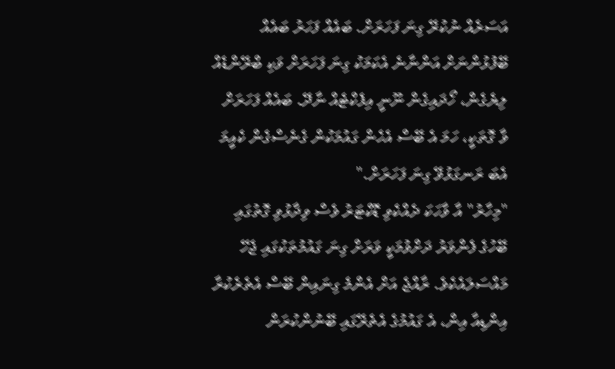އަސަރެއް ނުކުރޭ ގިނަ ފަހަރަށް. ބައެއް ފަހަރު ބައެއް ބޭފުޅުންނަށް އަންނާނެ އެކަމަކު ގިނަ ފަހަރަށް ވަކި ބްރޭންޑެއް ލިޔެގެން، ހޯދައިގެން ނޫނީ އިފެކްޓެއް ނާދޭ. ބައެއް ފަހަރަށް ވާ ގޮތަކީ، ހަމަ އެ ބޭސް އެހެން ގައުމަކުން ގެނެސްގެން ކެއީމަ އެބަ ރަނގަޅުވޭ ގިނަ ފަހަރަށް."
"މިހާރު" އާ ވާހަކަ ދެއްކެވި ޑޮކްޓަރު ވެސް ވިދާޅުވި ގޮތުގައި ބޭހުގެ ފެންވަރު ދަށްވުމަކީ ވަރަށް ގިނަ ގައުމުތަކުގައި ޖެހޭ މައްސަލައެކެވެ. ރާއްޖެ އަށް އެންމެ ގިނައިން ބޭސް އެތެރެކުރާ އިންޑިއާ އިން، އެ ގައުމުގެ އެތެރޭގައި ބޭނުންކުރަން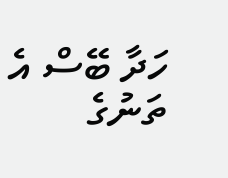ހަދާ ބޭސް އެ ތަނުގެ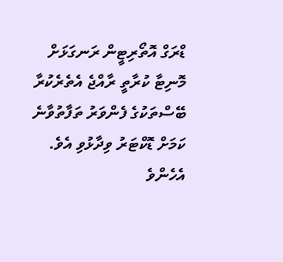ޑްރަގް އޮތޯރިޓީން ރަނގަޅަށް މޮނިޓާ ކުރާތީ ރާއްޖެ އެތެރެކުރާ ބޭސްތަކުގެ ފެންވަރު ތަފާތުވާނެ ކަމަށް ޑޮކްޓަރު ވިދާޅުވި އެވެ.
އެހެންވެ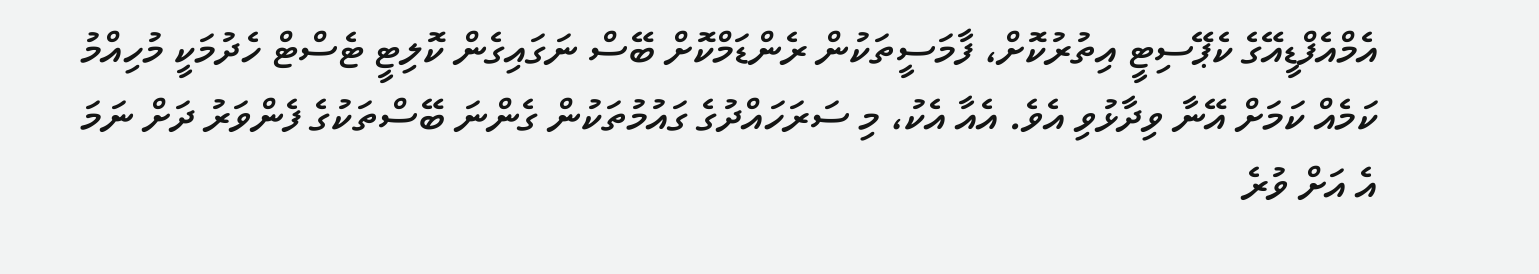އެމްއެފްޑީއޭގެ ކެޕޭސިޓީ އިތުރުކޮށް، ފާމަސީތަކުން ރެންޑަމްކޮށް ބޭސް ނަގައިގެން ކޮލިޓީ ޓެސްޓް ހެދުމަކީ މުހިއްމު ކަމެއް ކަމަށް އޭނާ ވިދާޅުވި އެވެ. އެއާ އެކު، މި ސަރަހައްދުގެ ގައުމުތަކުން ގެންނަ ބޭސްތަކުގެ ފެންވަރު ދަށް ނަމަ އެ އަށް ވުރެ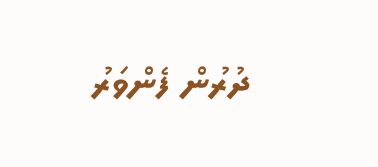ދުރުން ފެންވަރު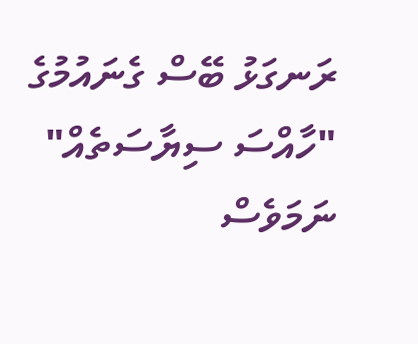ރަނގަޅު ބޭސް ގެނައުމުގެ "ހާއްސަ ސިޔާސަތެއް" ނަމަވެސް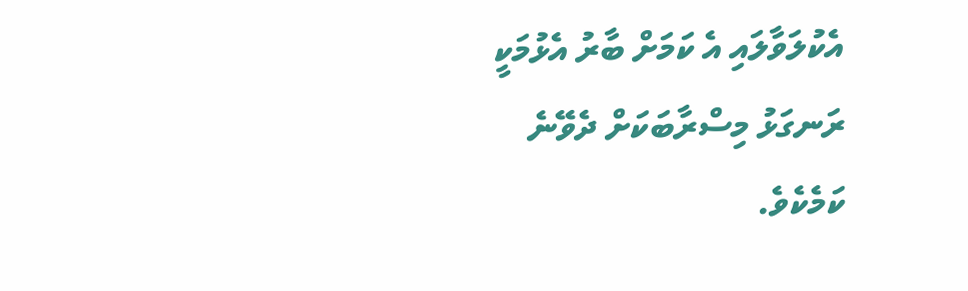އެކުލަވާލައި އެ ކަމަށް ބާރު އެޅުމަކީ ރަނގަޅު މިސްރާބަކަށް ދެވޭނެ ކަމެކެވެ.